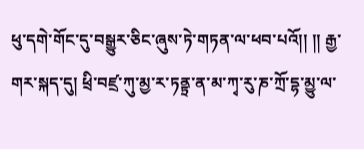ཕུ་དགེ་གོང་དུ་བསྒྱུར་ཅིང་ཞུས་ཏེ་གཏན་ལ་ཕབ་པའོ།། །། རྒྱ་གར་སྐད་དུ། ཕྲི་བཛྲ་ཀུ་མྱ་ར་ཏནྟྲ་ན་མ་ཀྭ་རུ་ཎ་ཀྲོ་དྷ་མྱུ་ལ་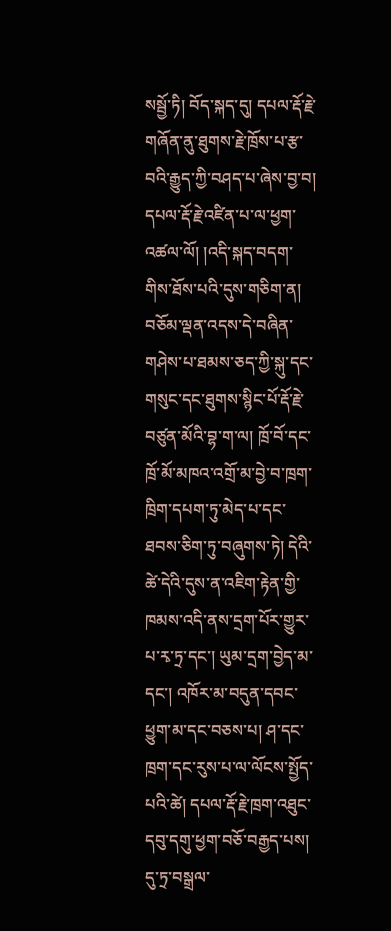སསྦྱོ་ཏི། བོད་སྐད་དུ། དཔལ་རྡོ་རྗེ་གཞོན་ནུ་ཐུགས་རྗེ་ཁྲོས་པ་རྩ་བའི་རྒྱུད་ཀྱི་བཤད་པ་ཞེས་བྱ་བ། དཔལ་རྡོ་རྗེ་འཛིན་པ་ལ་ཕྱག་འཚལ་ལོ། །འདི་སྐད་བདག་གིས་ཐོས་པའི་དུས་གཅིག་ན། བཅོམ་ལྡན་འདས་དེ་བཞིན་གཤེས་པ་ཐམས་ཅད་ཀྱི་སྐུ་དང་གསུང་དང་ཐུགས་སྙིང་པོ་རྡོ་རྗེ་བཙུན་མོའི་བྷ་ག་ལ། ཁྲོ་བོ་དང་ཁྲོ་མོ་མཁའ་འགྲོ་མ་བྱེ་བ་ཁྲག་ཁྲིག་དཔག་ཏུ་མེད་པ་དང་ཐབས་ཅིག་ཏུ་བཞུགས་ཏེ། དེའི་ཚེ་དེའི་དུས་ན་འཇིག་རྟེན་གྱི་ཁམས་འདི་ནས་དྲག་པོར་གྱུར་པ་རྭ་ཏྲ་དང་། ཡུམ་དྲག་བྱེད་མ་དང་། འཁོར་མ་བདུན་དབང་ཕྱུག་མ་དང་བཅས་པ། ཤ་དང་ཁྲག་དང་རུས་པ་ལ་ལོངས་སྤྱོད་པའི་ཚེ། དཔལ་རྡོ་རྗེ་ཁྲག་འཐུང་དབུ་དགུ་ཕྱག་བཅོ་བརྒྱད་པས། དུ་ཏྲ་བསྒྲལ་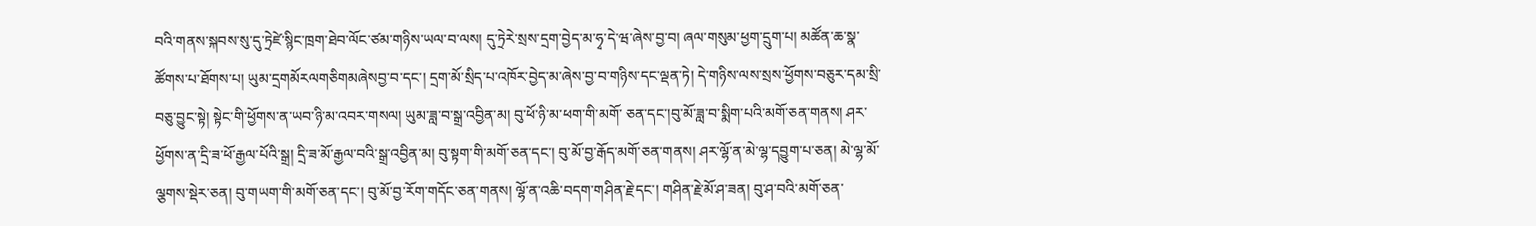བའི་གནས་སྐབས་སུ་དུ་ཏྲེཛེ་སྙིང་ཁྲག་ཐེབ་ལོང་ཙམ་གཉིས་ཡལ་བ་ལས། དུ་ཏྲེརེ་སྲས་དྲག་བྱེད་མ་ཧྭ་དེ་ཝ་ཞེས་བྱ་བ། ཞལ་གསུམ་ཕྱག་དྲུག་པ། མཚོན་ཆ་སྣ་ཚོགས་པ་ཐོགས་པ། ཡུམ་དྲགམོརལགཅིགམཞེསབྱ་བ་དང་། དྲག་མོ་སྲིད་པ་འཁོར་བྱེད་མ་ཞེས་བྱ་བ་གཉིས་དང་ལྡན་ཏེ། དེ་གཉིས་ལས་སྲས་ཕྱོགས་བཅུར་དམ་སྲི་བཅུ་བྱུང་སྟེ། སྟེང་གི་ཕྱོགས་ན་ཡབ་ཉི་མ་འབར་གསལ། ཡུམ་ཟླ་བ་སྒྲ་འབྱིན་མ། བུ་ཕོ་ཉི་མ་ཕག་གི་མགོ་ ཅན་དང་།བུ་མོ་ཟླ་བ་སྨིག་པའི་མགོ་ཅན་གནས། ཤར་ཕྱོགས་ན་དྲི་ཟ་ཕོ་རྒྱལ་པོའི་སྒྲ། དྲི་ཟ་མོ་རྒྱལ་བའི་སྒྲ་འབྱིན་མ། བུ་སྟག་གི་མགོ་ཅན་དང་། བུ་མོ་བྱ་རྒོད་མགོ་ཅན་གནས། ཤར་ལྷོ་ན་མེ་ལྷ་དབྱུག་པ་ཅན། མེ་ལྷ་མོ་ལྕགས་སྡེར་ཅན། བུ་གཡག་གི་མགོ་ཅན་དང་། བུ་མོ་བྱ་རོག་གདོང་ཅན་གནས། ལྷོ་ན་འཆི་བདག་གཤིན་རྗེ་དང་། གཤིན་རྗེ་མོ་ཤ་ཟན། བུ་ཤ་བའི་མགོ་ཅན་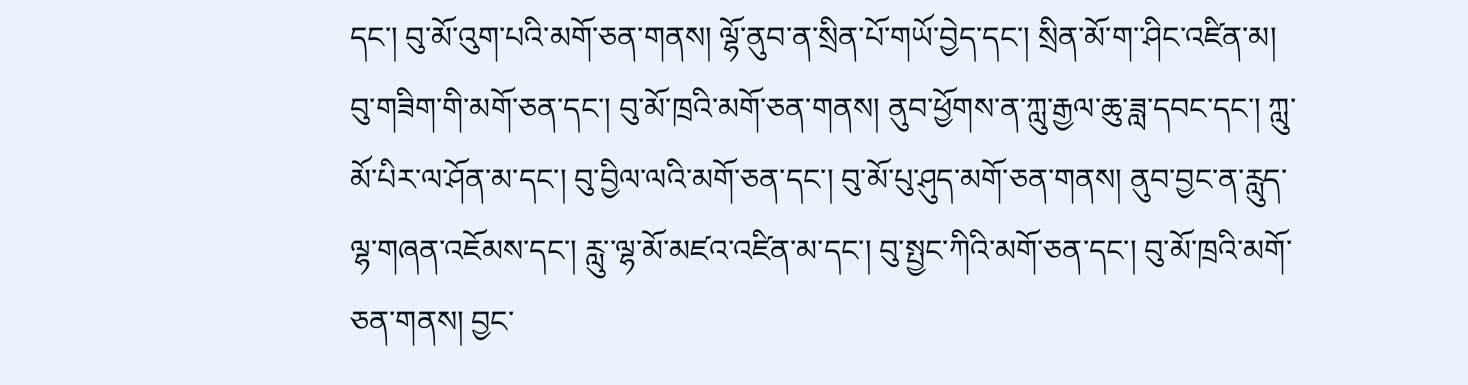དང་། བུ་མོ་འུག་པའི་མགོ་ཅན་གནས། ལྷོ་ནུབ་ན་སྲིན་པོ་གཡོ་བྱེད་དང་། སྲིན་མོ་ག་་ཤིང་འཛིན་མ། བུ་གཟིག་གི་མགོ་ཅན་དང་། བུ་མོ་ཁྲའི་མགོ་ཅན་གནས། ནུབ་ཕྱོགས་ན་ཀླུ་རྒྱལ་ཆུ་ཟླ་དབང་དང་། ཀླུ་མོ་པིར་ལ་ཤོན་མ་དང་། བུ་བྱིལ་ལའི་མགོ་ཅན་དང་། བུ་མོ་པུ་ཤུད་མགོ་ཅན་གནས། ནུབ་བྱང་ན་རླུད་ལྷ་གཞན་འཇོམས་དང་། རླུ་་ལྷ་མོ་མཛའ་འཛིན་མ་དང་། བུ་སྤྱང་ཀིའི་མགོ་ཅན་དང་། བུ་མོ་ཁྲའི་མགོ་ཅན་གནས། བྱང་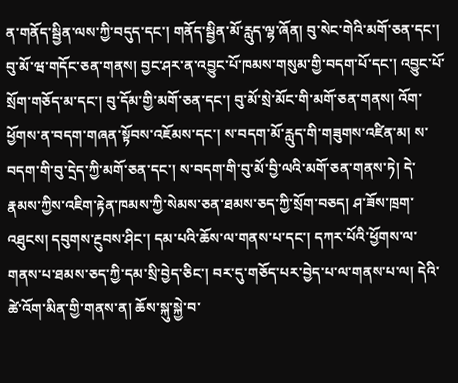ན་གནོད་སྦྱིན་ལས་ཀྱི་བདུད་དང་། གནོད་སྦྱིན་མོ་རླུད་ལྷ་ཞོན། བུ་སེང་གེའི་མགོ་ཅན་དང་། བུ་མོ་ཝ་གདོང་ཅན་གནས། བྱང་ཤར་ན་འབྱུང་པོ་ཁམས་གསུམ་གྱི་བདག་པོ་དང་། འབྱུང་པོ་སྲོག་གཅོད་མ་དང་། བུ་དོམ་གྱི་མགོ་ཅན་དང་། བུ་མོ་སྲེ་མོང་གི་མགོ་ཅན་གནས། འོག་ཕྱོགས་ན་བདག་གཞན་སྟོབས་འཇོམས་དང་། ས་བདག་མོ་རླུད་གི་གཟུགས་འཛིན་མ། ས་བདག་གི་བུ་དྲེད་ཀྱི་མགོ་ཅན་དང་། ས་བདག་གི་བུ་མོ་བྱི་ལའི་མགོ་ཅན་གནས་ཏེ། དེ་རྣམས་ཀྱིས་འཇིག་རྟེན་ཁམས་ཀྱི་སེམས་ཅན་ཐམས་ཅད་ཀྱི་སྲོག་བཅད། ཤ་ཟོས་ཁྲག་འཐུངས། དབུགས་རྔུབས་ཤིང་། དམ་པའི་ཆོས་ལ་གནས་པ་དང་། དཀར་པོའི་ཕྱོགས་ལ་གནས་པ་ཐམས་ཅད་ཀྱི་དམ་སྲི་བྱེད་ཅིང་། བར་དུ་གཅོད་པར་བྱེད་པ་ལ་གནས་པ་ལ། དེའི་ཚེ་འོག་མིན་གྱི་གནས་ན། ཆོས་སྐུ་སྐྱེ་བ་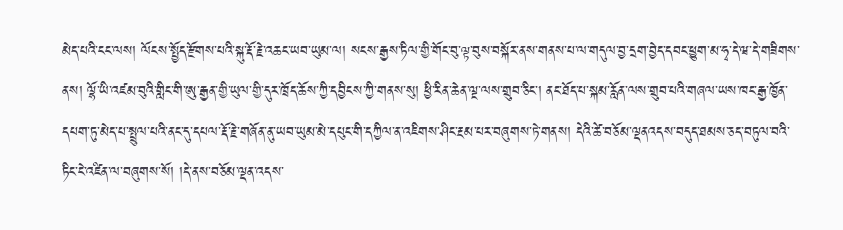མེད་པའི་ངང་ལས། ལོངས་སྤྱོད་རྫོགས་པའི་སྐུ་རྡོ་རྗེ་འཆང་ཡབ་ཡུམ་ལ། སངས་རྒྱས་ཏིལ་གྱི་གོང་བུ་ལྟ་བུས་བསྐོར་ནས་གནས་པ་ལ་གདུལ་བྱ་དྲག་བྱེད་དབང་ཕྱུག་མ་ཧྭ་དེ་ཝ་དེ་གཟིགས་ནས། ལྷོ་ཡི་འཛམ་བུའི་གླིང་གི་ཨུ་རྒྱན་གྱི་ཡུལ་གྱི་དུར་ཁྲོད་ཆོས་ཀྱི་དབྱིངས་ཀྱི་གནས་སུ། ཕྱི་རིན་ཆེན་ལྔ་ལས་གྲུབ་ཅིང་། ནང་ཐོད་པ་སྐམ་རློན་ལས་གྲུབ་པའི་གཞལ་ཡས་ཁང་རྒྱ་ཁྱོན་དཔག་ཏུ་མེད་པ་སྤྲུལ་པའི་ནང་དུ་དཔལ་རྡོ་རྗེ་གཞོན་ནུ་ཡབ་ཡུམ་མེ་དཔུང་གི་དཀྱིལ་ན་འཇིགས་ཤིང་རྔམ་པར་བཞུགས་ཏེ་གནས། དེའི་ཚེ་བཅོམ་ལྡནའདས་བདུད་ཐམས་ཅད་བཏུལ་བའི་ཏིང་ངེ་འཛིན་ལ་བཞུགས་སོ། །དེ་ནས་བཅོམ་ལྡན་འདས་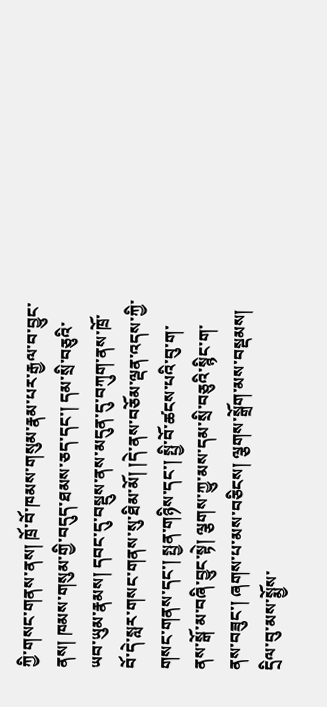ཀྱི་གསང་གནས་ནས། ཁྲོ་བོ་ཁམས་གསུམ་རྣམ་པར་རྒྱལ་བ་བྱུང་ནས། ཁམས་གསུམ་གྱི་བདུད་ཐམས་ཅད་དང་། དམ་སྲི་བཅུའི་ཡབ་ཡུམ་རྣམས། དབང་དུ་བསྡུས་ནས་མདུན་དུ་བཀུག་ནས་ཁྲོ་བོ་དེ་སླར་གསང་གནས་སུ་ཐིམ་མོ། །དེ་ནས་བཅོམ་ལྡན་འདས་ཀྱི་གསང་གནས་དང་། སྤྱན་གཉིས་དང་། སྤྱི་བོ་ཚངས་པའི་བུ་ག་ནས་སྒོ་མ་བཞི་བྱུང་སྟེ། ལྕགས་ཀྱུ་མས་དམ་སྲི་བཅུའི་སྙིང་ག་ནས་བཟུང་། ཞགས་པ་མས་བཅིངས། ལྕགས་སྒྲོག་མས་བསྡམས། དྲིལ་བུ་མས་སྨྱོས་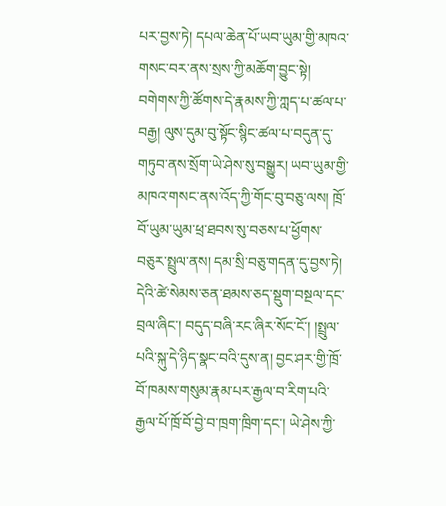པར་བྱས་ཏེ། དཔལ་ཆེན་པོ་ཡབ་ཡུམ་གྱི་མཁའ་གསང་བར་ནས་སྲས་ཀྱི་མཆོག་བྱུང་སྟེ། བགེགས་ཀྱི་ཚོགས་དེ་རྣམས་ཀྱི་ཀླད་པ་ཚལ་པ་བརྒྱ། ལུས་དུམ་བུ་སྟོང་སྙིང་ཚལ་པ་བདུན་དུ་གཏུབ་ནས་སྲོག་ཡེ་ཤེས་སུ་བསྒྱུར། ཡབ་ཡུམ་གྱི་མཁའ་གསང་ནས་འོད་ཀྱི་གོང་བུ་བཅུ་ལས། ཁྲོ་བོ་ཡུམ་ཡུམ་ཕྲ་ཐབས་སུ་བཅས་པ་ཕྱོགས་བཅུར་སྤྲུལ་ནས། དམ་སྲི་བཅུ་གདན་དུ་བྱས་ཏེ། དེའི་ཚེ་སེམས་ཅན་ཐམས་ཅད་སྡུག་བསྔལ་དང་བྲལ་ཞིང་། བདུད་བཞི་རང་ཞིར་སོང་ངོ་། །སྤྲུལ་པའི་སྐུ་དེ་ཉིད་སྣང་བའི་དུས་ན། བྱང་ཤར་གྱི་ཁྲོ་བོ་ཁམས་གསུམ་རྣམ་པར་རྒྱལ་བ་རིག་པའི་རྒྱལ་པོ་ཁྲོ་བོ་བྱེ་བ་ཁྲག་ཁྲིག་དང་། ཡེ་ཤེས་ཀྱི་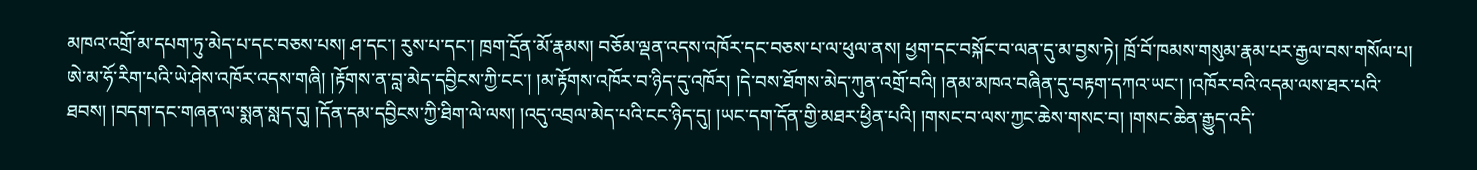མཁའ་འགྲོ་མ་དཔག་ཏུ་མེད་པ་དང་བཅས་པས། ཤ་དང་། རུས་པ་དང་། ཁྲག་དྲོན་མོ་རྣམས། བཅོམ་ལྡན་འདས་འཁོར་དང་བཅས་པ་ལ་ཕུལ་ནས། ཕྱག་དང་བསྐོང་བ་ལན་དུ་མ་བྱས་ཏེ། ཁྲོ་བོ་ཁམས་གསུམ་རྣམ་པར་རྒྱལ་བས་གསོལ་པ། ཨེ་མ་ཧོ་རིག་པའི་ཡེ་ཤེས་འཁོར་འདས་གཞི། །རྟོགས་ན་བླ་མེད་དབྱིངས་ཀྱི་ངང་། །མ་རྟོགས་འཁོར་བ་ཉིད་དུ་འཁོར། །དེ་བས་ཐོགས་མེད་ཀུན་འགྲོ་བའི། །ནམ་མཁའ་བཞིན་དུ་བརྟག་དཀའ་ཡང་། །འཁོར་བའི་འདམ་ལས་ཐར་པའི་ཐབས། །བདག་དང་གཞན་ལ་སྨན་སླད་དུ། །དོན་དམ་དབྱིངས་ཀྱི་ཐིག་ལེ་ལས། །འདུ་འབྲལ་མེད་པའི་ངང་ཉིད་དུ། །ཡང་དག་དོན་གྱི་མཐར་ཕྱིན་པའི། །གསང་བ་ལས་ཀྱང་ཆེས་གསང་བ། །གསང་ཆེན་རྒྱུད་འདི་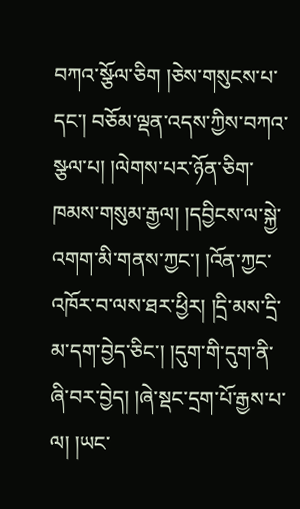བཀའ་སྩོལ་ཅིག །ཅེས་གསུངས་པ་དང་། བཅོམ་ལྡན་འདས་ཀྱིས་བཀའ་སྩལ་པ། །ལེགས་པར་ཉོན་ཅིག་ཁམས་གསུམ་རྒྱལ། །དབྱིངས་ལ་སྐྱེ་འགག་མི་གནས་ཀྱང་། །འོན་ཀྱང་འཁོར་བ་ལས་ཐར་ཕྱིར། །དྲི་མས་དྲི་མ་དག་བྱེད་ཅིང་། །དུག་གི་དུག་ནི་ཞི་བར་བྱེད། །ཞེ་སྡང་དྲག་པོ་རྒྱས་པ་ལ། །ཡང་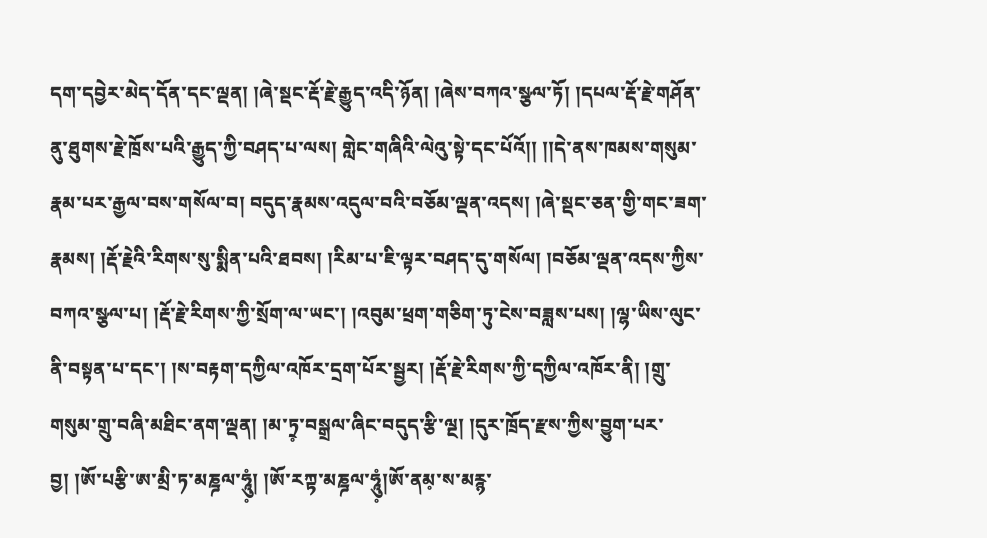དག་དབྱེར་མེད་དོན་དང་ལྡན། །ཞེ་སྡང་རྡོ་རྗེ་རྒྱུད་འདི་ཉོན། །ཞེས་བཀའ་སྩལ་ཏོ། །དཔལ་རྡོ་རྗེ་གཤོན་ནུ་ཐུགས་རྗེ་ཁྲོས་པའི་རྒྱུད་ཀྱི་བཤད་པ་ལས། གླེང་གཞིའི་ལེའུ་སྟེ་དང་པོའོ།། །།དེ་ནས་ཁམས་གསུམ་རྣམ་པར་རྒྱལ་བས་གསོལ་བ། བདུད་རྣམས་འདུལ་བའི་བཅོམ་ལྡན་འདས། །ཞེ་སྡང་ཅན་གྱི་གང་ཟག་རྣམས། །རྡོ་རྗེའི་རིགས་སུ་སྨིན་པའི་ཐབས། །རིམ་པ་ཇི་ལྟར་བཤད་དུ་གསོལ། །བཅོམ་ལྡན་འདས་ཀྱིས་བཀའ་སྩལ་པ། །རྡོ་རྗེ་རིགས་ཀྱི་སྲོག་ལ་ཡང་། །འབུམ་ཕྲག་གཅིག་ཏུ་ངེས་བཟླས་པས། །ལྷ་ཡིས་ལུང་ནི་བསྟན་པ་དང་། །ས་བརྟག་དཀྱིལ་འཁོར་དྲག་པོར་སྦྱར། །རྡོ་རྗེ་རིགས་ཀྱི་དཀྱིལ་འཁོར་ནི། །གྲུ་གསུམ་གྲུ་བཞི་མཐིང་ནག་ལྡན། །མ་ཏྲ༷་བསྒྲལ་ཞིང་བདུད་རྩི་ལྔ། །དུར་ཁྲོད་རྫས་ཀྱིས་བྱུག་པར་བྱ། །ཨོ་པརྩི་ཨ་མྲི་ཏ་མཎྜལ་ཧཱུཾ༷། །ཨོ་རཀྟ་མཎྜལ་ཧཱུཾ༷།ཨོ་ནམ༷་ས་མརྙ་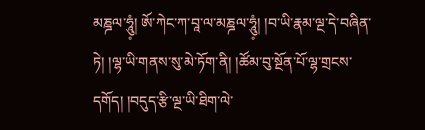མཎྜལ་ཧཱུཾ༷། ཨོ་ཀེང་ཀ་བཱ་ལ་མཎྜལ་ཧཱུཾ༷། །བ་ཡི་རྣམ་ལྔ་དེ་བཞིན་ཏེ། །ལྷ་ཡི་གནས་སུ་མེ་ཏོག་ནི། །ཚོམ་བུ་སྔོན་པོ་ལྷ་གྲངས་དགོད། །བདུད་རྩི་ལྔ་ཡི་ཐིག་ལེ་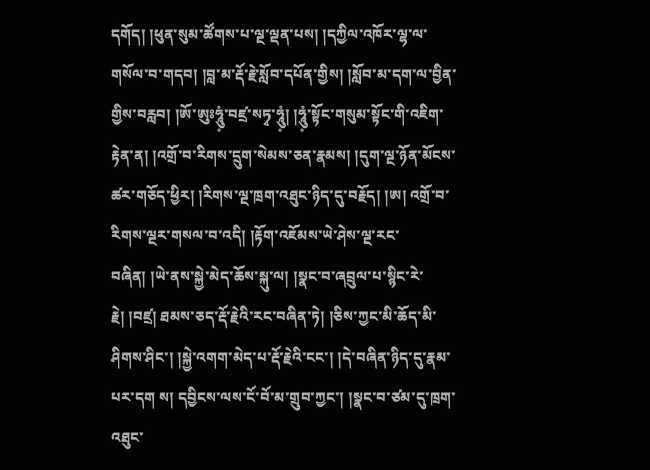དགོད། །ཕུན་སུམ་ཚོགས་པ་ལྔ་ལྡན་པས། །དཀྱིལ་འཁོར་ལྷ་ལ་གསོལ་བ་གདབ། །བླ་མ་རྡོ་རྗེ་སློབ་དཔོན་གྱིས། །སློབ་མ་དག་ལ་བྱིན་གྱིས་བརླབ། །ཨོ་ཨུཿཧཱུཾ༷་བཛྲ་སཏྭ་ཧཱུཾ༷། །ཧཱུཾ༷་སྟོང་གསུམ་སྟོང་གི་འཇིག་རྟེན་ན། །འགྲོ་བ་རིགས་དྲུག་སེམས་ཅན་རྣམས། །དུག་ལྔ་ཉོན་མོངས་ཚར་གཅོད་ཕྱིར། །རིགས་ལྔ་ཁྲག་འཐུང་ཉིད་དུ་བརྗོད། །ཨ། འགྲོ་བ་རིགས་ལྔར་གསལ་བ་འདི། །རྟོག་འཇོམས་ཡེ་ཤེས་ལྔ་རང་བཞིན། །ཡེ་ནས་སྐྱེ་མེད་ཆོས་སྐུ་ལ། །སྣང་བ་ཞབྲུལ་པ་སྙིང་རེ་རྗེ། །བཛྲ། ཐམས་ཅད་རྡོ་རྗེའི་རང་བཞིན་ཏེ། །ཅིས་ཀྱང་མི་ཆོད་མི་ཤིགས་ཤིང་། །སྐྱེ་འགག་མེད་པ་རྡོ་རྗེའི་ངང་། །དེ་བཞིན་ཉིད་དུ་རྣམ་པར་དག ས། དབྱིངས་ལས་ངོ་བོ་མ་གྲུབ་ཀྱང་། །སྣང་བ་ཙམ་དུ་ཁྲག་འཐུང་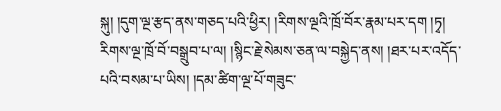སྐུ། །དུག་ལྔ་རྩད་ནས་གཅད་པའི་ཕྱིར། །རིགས་ལྔའི་ཁྲོ་བོར་རྣམ་པར་དག །ཏྭ། རིགས་ལྔ་ཁྲོ་བོ་བསྒྲུབ་པ་ལ། །སྙིང་རྗེ་སེམས་ཅན་ལ་བསྐྱེད་ནས། །ཐར་པར་འདོད་པའི་བསམ་པ་ཡིས། །དམ་ཚིག་ལྔ་པོ་གཟུང་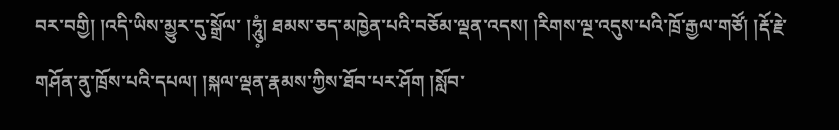བར་བགྱི། །འདི་ཡིས་མྱུར་དུ་སྒྲོལ་ །ཧཱུཾ༷། ཐམས་ཅད་མཁྱེན་པའི་བཅོམ་ལྡན་འདས། །རིགས་ལྔ་འདུས་པའི་ཁྲོ་རྒྱལ་གཙོ། །རྡོ་རྗེ་གཤོན་ནུ་ཁྲོས་པའི་དཔལ། །སྐལ་ལྡན་རྣམས་ཀྱིས་ཐོབ་པར་ཤོག །སློབ་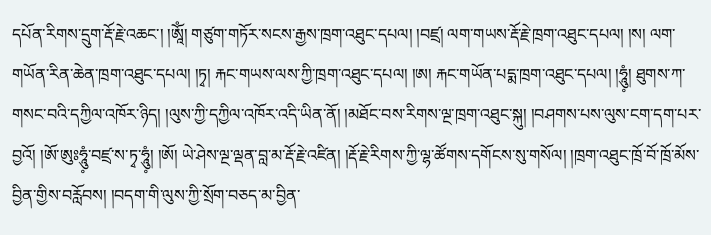དཔོན་རིགས་དྲུག་རྡོ་རྗེ་འཆང་། །ཨཱོཾ། གཙུག་གཏོར་སངས་རྒྱས་ཁྲག་འཐུང་དཔལ། །བཛྲ། ལག་གཡས་རྡོ་རྗེ་ཁྲག་འཐུང་དཔལ། །ས། ལག་གཡོན་རིན་ཆེན་ཁྲག་འཐུང་དཔལ། །ཏྭ། རྐང་གཡས་ལས་ཀྱི་ཁྲག་འཐུང་དཔལ། །ཨ། རྐང་གཡོན་པདྨ་ཁྲག་འཐུང་དཔལ། །ཧཱུཾ༷། ཐུགས་ཀ་གསང་བའི་དཀྱིལ་འཁོར་ཉིད། །ལུས་ཀྱི་དཀྱིལ་འཁོར་འདི་ཡིན་ནོ། །མཐོང་བས་རིགས་ལྔ་ཁྲག་འཐུང་སྐུ། །བཤགས་པས་ལུས་ངག་དག་པར་བྱའོ། །ཨོ་ཨུཿཧཱུཾ༷་བཛྲ་ས་ཏྭ་ཧཱུཾ༷། །ཨོ། ཡེ་ཤེས་ལྔ་ལྡན་བླ་མ་རྡོ་རྗེ་འཛིན། །རྡོ་རྗེ་རིགས་ཀྱི་ལྷ་ཚོགས་དགོངས་སུ་གསོལ། །ཁྲག་འཐུང་ཁྲོ་བོ་ཁྲོ་མོས་བྱིན་གྱིས་བརློབས། །བདག་གི་ལུས་ཀྱི་སྲོག་བཅད་མ་བྱིན་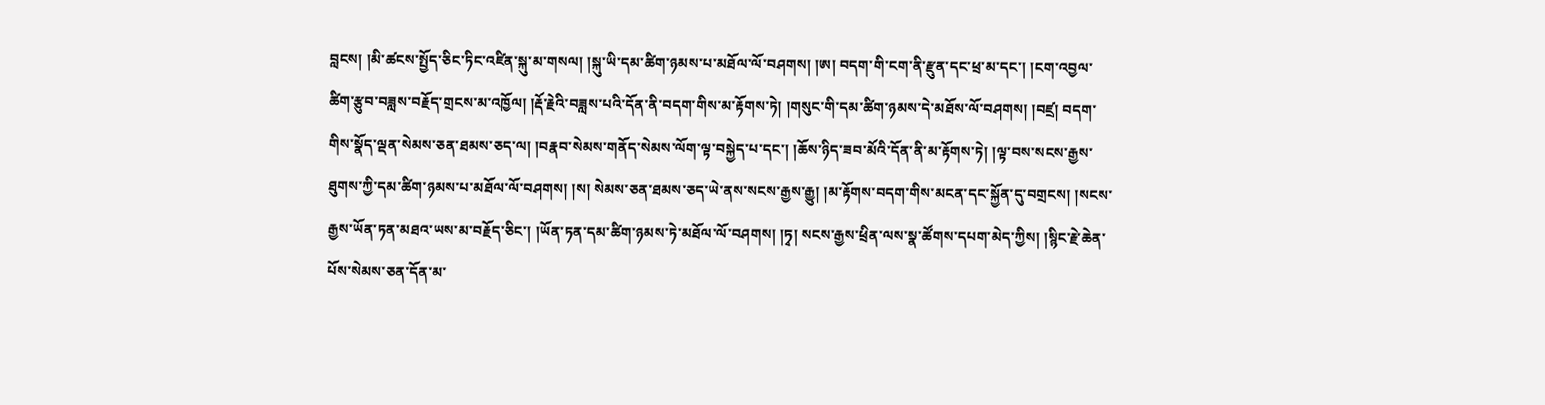བླངས། །མི་ཚངས་སྤྱོད་ཅིང་ཏིང་འཛིན་སྐུ་མ་གསལ། །སྐུ་ཡི་དམ་ཚིག་ཉམས་པ་མཐོལ་ལོ་བཤགས། །ཨ། བདག་གི་ངག་ནི་རྫུན་དང་ཕྲ་མ་དང་། །ངག་འབྱལ་ཚིག་རྩུབ་བཟླས་བརྗོད་གྲངས་མ་འཁྱོལ། །རྡོ་རྗེའི་བཟླས་པའི་དོན་ནི་བདག་གིས་མ་རྟོགས་ཏེ། །གསུང་གི་དམ་ཚིག་ཉམས་དེ་མཐོས་ལོ་བཤགས། །བཛྲ། བདག་གིས་སྣོད་ལྡན་སེམས་ཅན་ཐམས་ཅད་ལ། །བརྣབ་སེམས་གནོད་སེམས་ལོག་ལྟ་བསྐྱེད་པ་དང་། །ཆོས་ཉིད་ཟབ་མོའི་དོན་ནི་མ་རྟོགས་ཏེ། །ལྟ་བས་སངས་རྒྱས་ཐུགས་ཀྱི་དམ་ཚིག་ཉམས་པ་མཐོལ་ལོ་བཤགས། །ས། སེམས་ཅན་ཐམས་ཅད་ཡེ་ནས་སངས་རྒྱས་རྒྱུ། །མ་རྟོགས་བདག་གིས་མངན་དང་སྐྱོན་དུ་བགྲངས། །སངས་རྒྱས་ཡོན་ཏན་མཐའ་ཡས་མ་བརྗོད་ཅིང་། །ཡོན་ཏན་དམ་ཚིག་ཉམས་ཏེ་མཐོལ་ལོ་བཤགས། །ཏྭ། སངས་རྒྱས་ཕྲིན་ལས་སྣ་ཚོགས་དཔག་མེད་ཀྱིས། །སྙིང་རྗེ་ཆེན་པོས་སེམས་ཅན་དོན་མ་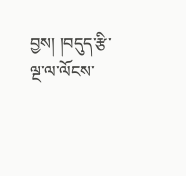བྱས། །བདུད་རྩི་ལྔ་ལ་ལོངས་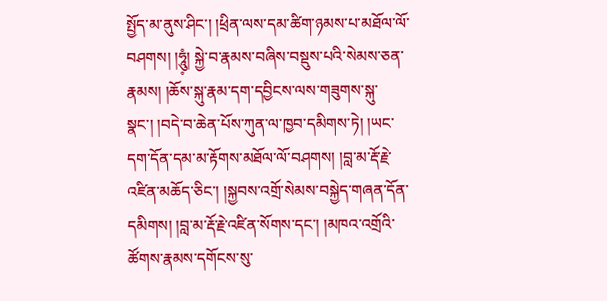སྤྱོད་མ་ནུས་ཤིང་། །ཕྲིན་ལས་དམ་ཚིག་ཉམས་པ་མཐོལ་ལོ་བཤགས། །ཧཱུཾ༷། སྐྱེ་བ་རྣམས་བཞིས་བསྡུས་པའི་སེམས་ཅན་རྣམས། །ཆོས་སྐུ་རྣམ་དག་དབྱིངས་ལས་གཟུགས་སྐུ་སྣང་། །བདེ་བ་ཆེན་པོས་ཀུན་ལ་ཁྱབ་དམིགས་ཏེ། །ཡང་དག་དོན་དམ་མ་རྟོགས་མཐོལ་ལོ་བཤགས། །བླ་མ་རྡོ་རྗེ་འཛིན་མཆོད་ཅིང་། །སྐྱབས་འགྲོ་སེམས་བསྐྱེད་གཞན་དོན་དམིགས། །བླ་མ་རྡོ་རྗེ་འཛིན་སོགས་དང་། །མཁའ་འགྲོའི་ཚོགས་རྣམས་དགོངས་སུ་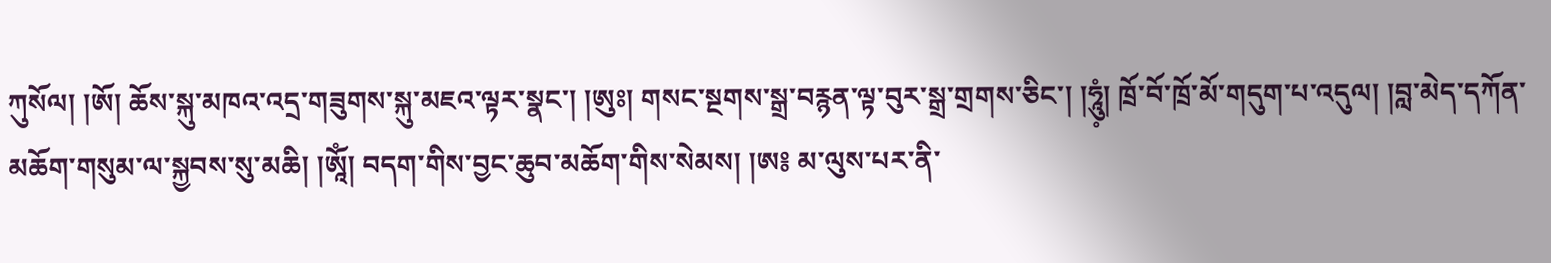ཀུསོལ། །ཨོ། ཆོས་སྐུ་མཁའ་འདྲ་གཟུགས་སྐུ་མཇའ་ལྟར་སྣང་། །ཨུཿ། གསང་སྔགས་སྒྲ་བརྙན་ལྟ་བུར་སྒྲ་གྲགས་ཅིང་། །ཧཱུཾ༷། ཁྲོ་བོ་ཁྲོ་མོ་གདུག་པ་འདུལ། །བླ་མེད་དཀོན་མཆོག་གསུམ་ལ་སྐྱབས་སུ་མཆི། །ཨཱོཾ། བདག་གིས་བྱང་ཆུབ་མཆོག་གིས་སེམས། །ཨ༔ མ་ལུས་པར་ནི་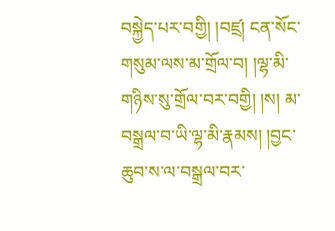བསྐྱེད་པར་བགྱི། །བཛྲ། ངན་སོང་གསུམ་ལས་མ་གྲོལ་བ། །ལྷ་མི་གཉིས་སུ་གྲོལ་བར་བགྱི། །ས། མ་བསྒྲལ་བ་ཡི་ལྷ་མི་རྣམས། །བྱང་ཆུབ་ས་ལ་བསྒྲལ་བར་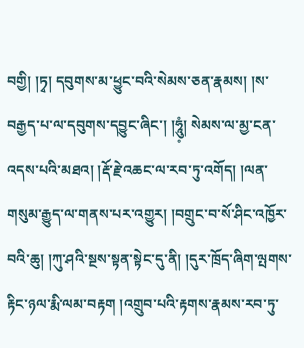བགྱི། །ཏྭ། དབུགས་མ་ཕྱུང་བའི་སེམས་ཅན་རྣམས། །ས་བརྒྱད་པ་ལ་དབུགས་དབྱུང་ཞིང་། །ཧཱུཾ༷། སེམས་ལ་མྱ་ངན་འདས་པའི་མཐའ། །རྡོ་རྗེ་འཆང་ལ་རབ་ཏུ་འགོད། །ལན་གསུམ་རྒྱུད་ལ་གནས་པར་འགྱུར། །བགྲུང་བ་སོ་ཤིང་འཁྱོར་བའི་ཆུ། །ཀུ་ཤའི་སྔས་སྟན་སྟེང་དུ་ནི། །དུར་ཁྲོད་ཞིག་ལྤགས་རྟིང་ཉལ་རྨི་ལམ་བརྟག །འགྲུབ་པའི་རྟགས་རྣམས་རབ་ཏུ་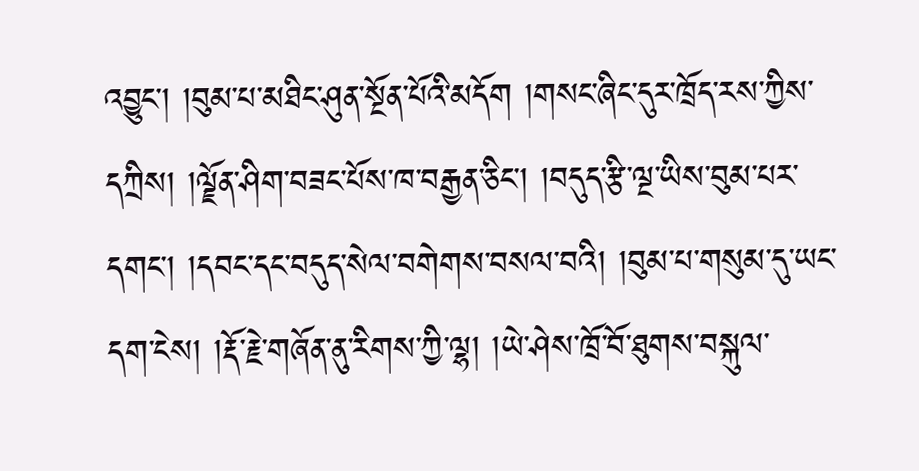འབྱུང་། །བུམ་པ་མཐིང་ཤུན་སྔོན་པོའི་མདོག །གསང་ཞིང་དུར་ཁྲོད་རས་ཀྱིས་དཀྲིས། །ལྗོན་ཤིག་བཟང་པོས་ཁ་བརྒྱན་ཅིང་། །བདུད་རྩི་ལྔ་ཡིས་བུམ་པར་དགང་། །དབང་དང་བདུད་སེལ་བགེགས་བསལ་བའི། །བུམ་པ་གསུམ་དུ་ཡང་དག་ངེས། །རྡོ་རྗེ་གཞོན་ནུ་རིགས་ཀྱི་ལྷ། །ཡེ་ཤེས་ཁྲོ་བོ་ཐུགས་བསྐུལ་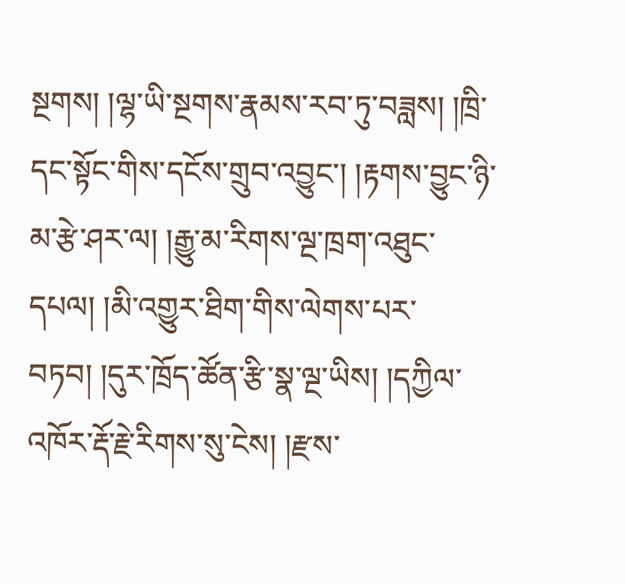སྔགས། །ལྷ་ཡི་སྔགས་རྣམས་རབ་ཏུ་བཟླས། །ཁྲི་དང་སྟོང་གིས་དངོས་གྲུབ་འབྱུང་། །རྟགས་བྱུང་ཉི་མ་རྩེ་ཤར་ལ། །རྒྱུ་མ་རིགས་ལྔ་ཁྲག་འཐུང་དཔལ། །མི་འགྱུར་ཐིག་གིས་ལེགས་པར་བཏབ། །དུར་ཁྲོད་ཚོན་རྩི་སྣ་ལྔ་ཡིས། །དཀྱིལ་འཁོར་རྡོ་རྗེ་རིགས་སུ་ངེས། །རྫས་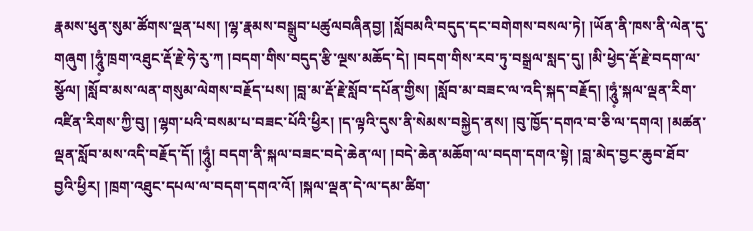རྣམས་ཕུན་སུམ་ཚོགས་ལྡན་པས། །ལྷ་རྣམས་བསྒྲུབ་པཚུལབཞིནབྱ། །སློབམའི་བདུད་དང་བགེགས་བསལ་ཏེ། །ཡོན་ནི་ཁས་ནི་ལེན་དུ་གཞུག །ཧཱུཾ༷་ཁྲག་འཐུང་རྡོ་རྗེ་ཧེ་རུ་ཀ །བདག་གིས་བདུད་རྩི་ལྔས་མཆོད་དེ། །བདག་གིས་རབ་ཏུ་བསྒྲལ་སླད་དུ། །མི་ཕྱེད་རྡོ་རྗེ་བདག་ལ་སྩོལ། །སློབ་མས་ལན་གསུམ་ལེགས་བརྗོད་པས། །བླ་མ་རྡོ་རྗེ་སློབ་དཔོན་གྱིས། །སློབ་མ་བཟང་ལ་འདི་སྐད་བརྗོད། །ཧཱུཾ༷་སྐལ་ལྡན་རིག་འཛིན་རིགས་ཀྱི་བུ། །ལྷག་པའི་བསམ་པ་བཟང་པོའི་ཕྱིར། །ད་ལྟའི་དུས་ནི་སེམས་བསྐྱེད་ནས། །བུ་ཁྱོད་དགའ་བ་ཅི་ལ་དགའ། །མཚན་ལྡན་སློབ་མས་འདི་བརྗོད་དོ། །ཧཱུཾ༷། བདག་ནི་སྐལ་བཟང་བདེ་ཆེན་ལ། །བདེ་ཆེན་མཆོག་ལ་བདག་དགའ་སྟེ། །བླ་མེད་བྱང་ཆུབ་ཐོབ་བྱའི་ཕྱིར། །ཁྲག་འཐུང་དཔལ་ལ་བདག་དགའ་འོ། །སྐལ་ལྡན་དེ་ལ་དམ་ཚིག་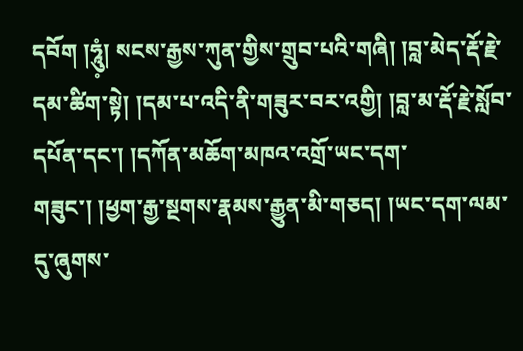དབོག །ཧཱུཾ༷། སངས་རྒྱས་ཀུན་གྱིས་གྲུབ་པའི་གཞི། །བླ་མེད་རྡོ་རྗེ་དམ་ཚིག་སྟེ། །དམ་པ་འདི་ནི་གཟུར་བར་འགྱི། །བླ་མ་རྡོ་རྗེ་སློབ་དཔོན་དང་། །དཀོན་མཆོག་མཁའ་འགྲོ་ཡང་དག་གཟུང་། །ཕྱག་རྒྱ་སྔགས་རྣམས་རྒྱུན་མི་གཅད། །ཡང་དག་ལམ་དུ་ཞུགས་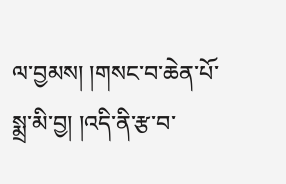ལ་བྱམས། །གསང་བ་ཆེན་པོ་སྨྲ་མི་བྱ། །འདི་ནི་རྩ་བ་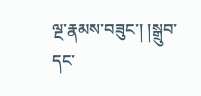ལྔ་རྣམས་བཟུང་། །སྒྲུབ་དང་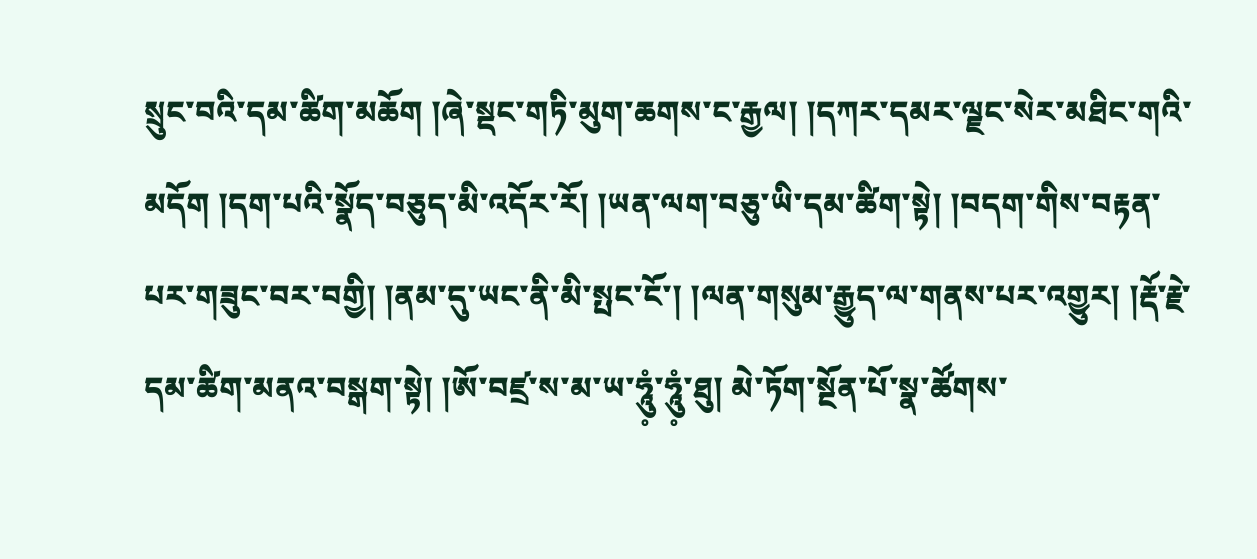སྲུང་བའི་དམ་ཚིག་མཆོག །ཞེ་སྡང་གཏི་མུག་ཆགས་ང་རྒྱལ། །དཀར་དམར་ལྗང་སེར་མཐིང་གའི་མདོག །དག་པའི་སྣོད་བཅུད་མི་འདོར་རོ། །ཡན་ལག་བཅུ་ཡི་དམ་ཚིག་སྟེ། །བདག་གིས་བརྟན་པར་གཟུང་བར་བགྱི། །ནམ་དུ་ཡང་ནི་མི་སྤང་ངོ་། །ལན་གསུམ་རྒྱུད་ལ་གནས་པར་འགྱུར། །རྡོ་རྗེ་དམ་ཚིག་མནའ་བསྒག་སྟེ། །ཨོ་བཛྲ་ས་མ་ཡ་ཧཱུཾ༷་ཧཱུཾ༷་ཐུ། མེ་ཏོག་སྔོན་པོ་སྣ་ཚོགས་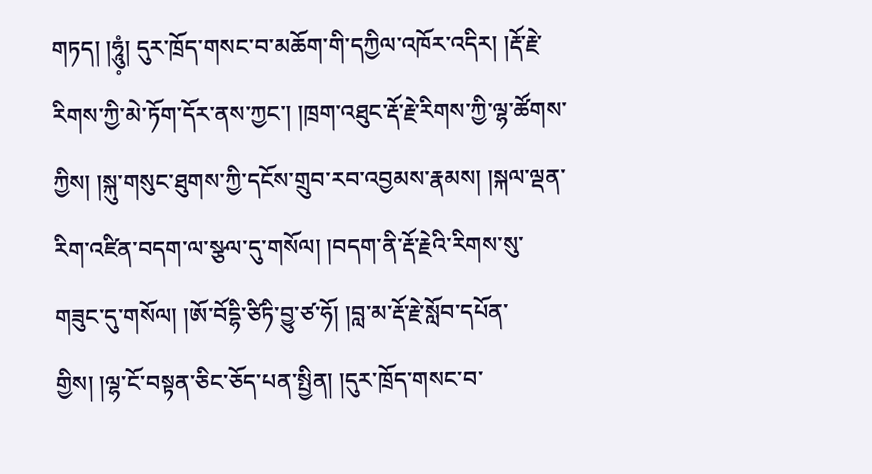གཏད། །ཧཱུཾ༷། དུར་ཁྲོད་གསང་བ་མཆོག་གི་དཀྱིལ་འཁོར་འདིར། །རྡོ་རྗེ་རིགས་ཀྱི་མེ་ཏོག་དོར་ནས་ཀྱང་། །ཁྲག་འཐུང་རྡོ་རྗེ་རིགས་ཀྱི་ལྷ་ཚོགས་ཀྱིས། །སྐུ་གསུང་ཐུགས་ཀྱི་དངོས་གྲུབ་རབ་འབྱམས་རྣམས། །སྐལ་ལྡན་རིག་འཛིན་བདག་ལ་སྩལ་དུ་གསོལ། །བདག་ནི་རྡོ་རྗེའི་རིགས་སུ་གཟུང་དུ་གསོལ། །ཨོ་བོདྷི་ཙིཏི་བྱུ་ཙ་ཧོ། །བླ་མ་རྡོ་རྗེ་སློབ་དཔོན་གྱིས། །ལྷ་ངོ་བསྟན་ཅིང་ཅོད་པན་སྤྱིན། །དུར་ཁྲོད་གསང་བ་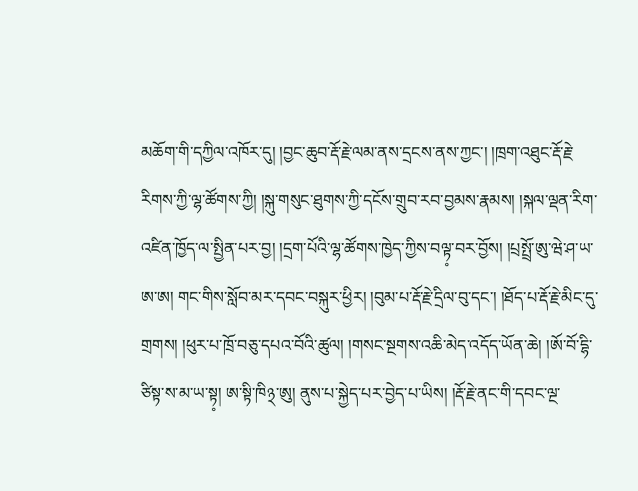མཆོག་གི་དཀྱིལ་འཁོར་དུ། །བྱང་ཆུབ་རྡོ་རྗེ་ལམ་ནས་དྲངས་ནས་ཀྱང་། །ཁྲག་འཐུང་རྡོ་རྗེ་རིགས་ཀྱི་ལྷ་ཚོགས་ཀྱི། །སྐུ་གསུང་ཐུགས་ཀྱི་དངོས་གྲུབ་རབ་བྱམས་རྣམས། །སྐལ་ལྡན་རིག་འཛིན་ཁྱོད་ལ་སྤྱིན་པར་བྱ། །དྲག་པོའི་ལྷ་ཚོགས་ཁྱེད་ཀྱིས་བལྟ༷་བར་བྱོས། །པྲསྤྲོ་ཨུ་ཝེ་ཤ་ཡ་ཨ་ཨ། གང་གིས་སློབ་མར་དབང་བསྐུར་ཕྱིར། །བུམ་པ་རྡོ་རྗེ་དྲིལ་བུ་དང་། །ཐོད་པ་རྡོ་རྗེ་མིང་དུ་གྲགས། །ཕུར་པ་ཁྲོ་བཅུ་དཔའ་བོའི་ཚུལ། །གསང་སྔགས་འཆི་མེད་འདོད་ཡོན་ཆེ། །ཨོ་བོ་དྷི་ཙིསྟ་ས་མ་ཡ་སྟ༷། ཨ་སྟི་ཁི྅་ཨུ། ནུས་པ་སྐྱེད་པར་བྱེད་པ་ཡིས། །རྡོ་རྗེ་ནང་གི་དབང་ལྔ་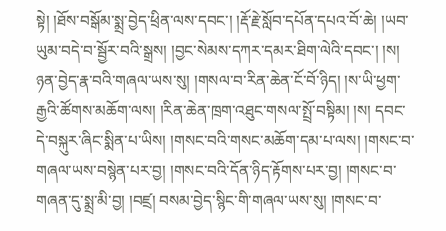སྟེ། །ཐོས་བསྒོམ་སྨྲ་བྱེད་ཕྲིན་ལས་དབང་། །རྡོ་རྗེ་སློབ་དཔོན་དཔའ་བོ་ཆེ། །ཡབ་ཡུམ་བདེ་བ་སྦྱོར་བའི་སྒྲས། །བྱང་སེམས་དཀར་དམར་ཐིག་ལེའི་དབང་། །ས། ཉན་བྱེད་རྣ་བའི་གཞལ་ཡས་སུ། །གསལ་བ་རིན་ཆེན་ངོ་བོ་ཉིད། །ས་ཡི་ཕྱག་རྒྱའི་ཚོགས་མཆོག་ལས། །རིན་ཆེན་ཁྲག་འཐུང་གསལ་སྤྲོ་བསྟིམ། །ས། དབང་དེ་བསྐུར་ཞིང་སྨིན་པ་ཡིས། །གསང་བའི་གསང་མཆོག་དམ་པ་ལས། །གསང་བ་གཞལ་ཡས་བསྙེན་པར་བྱ། །གསང་བའི་དོན་ཉིད་རྟོགས་པར་བྱ། །གསང་བ་གཞན་དུ་སྨྲ་མི་བྱ། །བཛྲ། བསམ་བྱེད་སྙིང་གི་གཞལ་ཡས་སུ། །གསང་བ་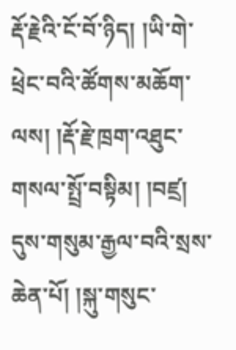རྡོ་རྗེའི་ངོ་བོ་ཉིད། །ཡི་གེ་ཕྲེང་བའི་ཚོགས་མཆོག་ལས། །རྡོ་རྗེ་ཁྲག་འཐུང་གསལ་སྤྲོ་བསྟིམ། །བཛྲ། དུས་གསུམ་རྒྱལ་བའི་སྲས་ཆེན་པོ། །སྐུ་གསུང་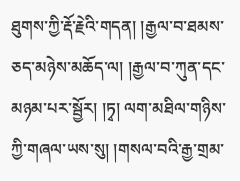ཐུགས་ཀྱི་རྡོ་རྗེའི་གདན། །རྒྱལ་བ་ཐམས་ཅད་མཉེས་མཆོད་ལ། །རྒྱལ་བ་ཀུན་དང་མཉམ་པར་སྦྱོར། །ཏྭ། ལག་མཐིལ་གཉིས་ཀྱི་གཞལ་ཡས་སུ། །གསལ་བའི་རྒྱ་གྲམ་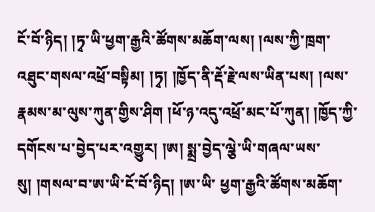ངོ་བོ་ཉིད། །ཏྭ་ཡི་ཕྱག་རྒྱའི་ཚོགས་མཆོག་ལས། །ལས་ཀྱི་ཁྲག་འཐུང་གསལ་འཕྲོ་བསྟིམ། །ཏྭ། །ཁྱོད་ནི་རྡོ་རྗེ་ལས་ཡིན་པས། །ལས་རྣམས་མ་ལུས་ཀུན་གྱིས་ཤིག །ཕོ་ཉ་འདུ་འཕྲོ་མང་པོ་ཀུན། །ཁྱོད་ཀྱི་དགོངས་པ་བྱེད་པར་འགྱུར། །ཨ། སྨྲ་བྱེད་ལྕེ་ཡི་གཞལ་ཡས་སུ། །གསལ་བ་ཨ་ཡི་ངོ་བོ་ཉིད། །ཨ་ཡི་ ཕྱག་རྒྱའི་ཚོགས་མཆོག་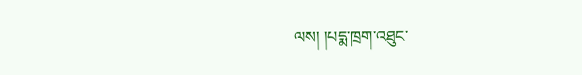ལས། །པདྨ་ཁྲག་འཐུང་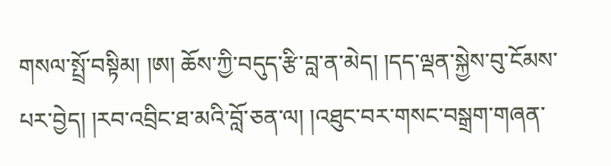གསལ་སྤྲོ་བསྟིམ། །ཨ། ཆོས་ཀྱི་བདུད་རྩི་བླ་ན་མེད། །དད་ལྡན་སྐྱེས་བུ་ངོམས་པར་བྱེད། །རབ་འབྲིང་ཐ་མའི་བློ་ཅན་ལ། །འཐུང་བར་གསང་བསྒྲག་གཞན་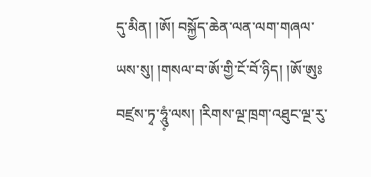དུ་མིན། །ཨོ། བསྐྱོད་ཆེན་ལན་ལག་གཞལ་ཡས་སུ། །གསལ་བ་ཨོ་གྱི་ངོ་བོ་ཉིད། །ཨོ་ཨུཿབཛྲས་ཏྭ་ཧཱུཾ༷་ལས། །རིགས་ལྔ་ཁྲག་འཐུང་ལྔ་རུ་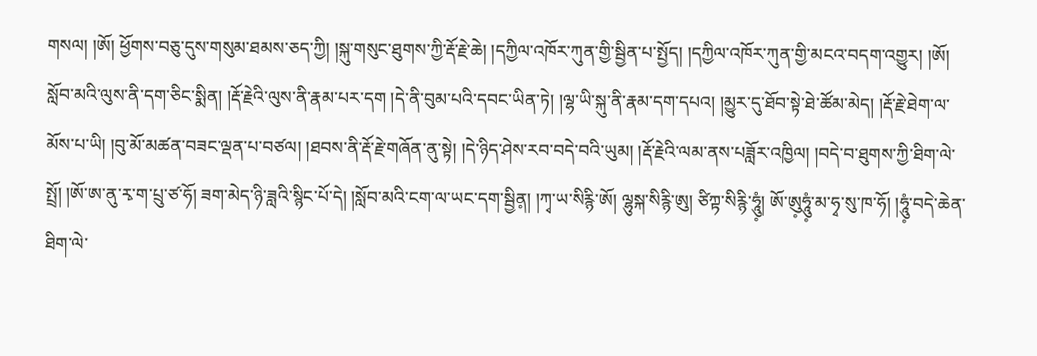གསལ། །ཨོ། ཕྱོགས་བཅུ་དུས་གསུམ་ཐམས་ཅད་ཀྱི། །སྐུ་གསུང་ཐུགས་ཀྱི་རྡོ་རྗེ་ཆེ། །དཀྱིལ་འཁོར་ཀུན་གྱི་སྦྱིན་པ་སྤྱོད། །དཀྱིལ་འཁོར་ཀུན་གྱི་མངའ་བདག་འགྱུར། །ཨོ། སློབ་མའི་ལུས་ནི་དག་ཅིང་སྨིན། །རྡོ་རྗེའི་ལུས་ནི་རྣམ་པར་དག །དེ་ནི་བུམ་པའི་དབང་ཡིན་ཏེ། །ལྷ་ཡི་སྐུ་ནི་རྣམ་དག་དཔའ། །མྱུར་དུ་ཐོབ་སྟེ་ཐེ་ཚོམ་མེད། །རྡོ་རྗེ་ཐེག་ལ་མོས་པ་ཡི། །བུ་མོ་མཚན་བཟང་ལྡན་པ་བཙལ། །ཐབས་ནི་རྡོ་རྗེ་གཞོན་ནུ་སྟེ། །དེ་ཉིད་ཤེས་རབ་བདེ་བའི་ཡུམ། །རྡོ་རྗེའི་ལམ་ནས་པཟློར་འཁྱིལ། །བདེ་བ་ཐུགས་ཀྱི་ཐིག་ལེ་སྤྲོ། །ཨོ་ཨ་ནུ་རྭ་ག་པྲུ་ཙ་ཧོ། ཟག་མེད་ཉི་ཟླའི་སྙིང་པོ་དེ། །སློབ་མའི་ངག་ལ་ཡང་དག་སྦྱིན༷། །ཀྭ་ཡ་སིརྙི་ཨོ། ལྷུསྐ་སིརྙི་ཨུ། ཙིཀྟ་སིརྙི་ཧཱུཾ༷། ཨོ་ཨུ༷ཧཱུཾ༷་མ་ཧྭ་སུ་ཁ་ཧོ། །ཧཱུཾ༷་བདེ་ཆེན་ཐིག་ལེ་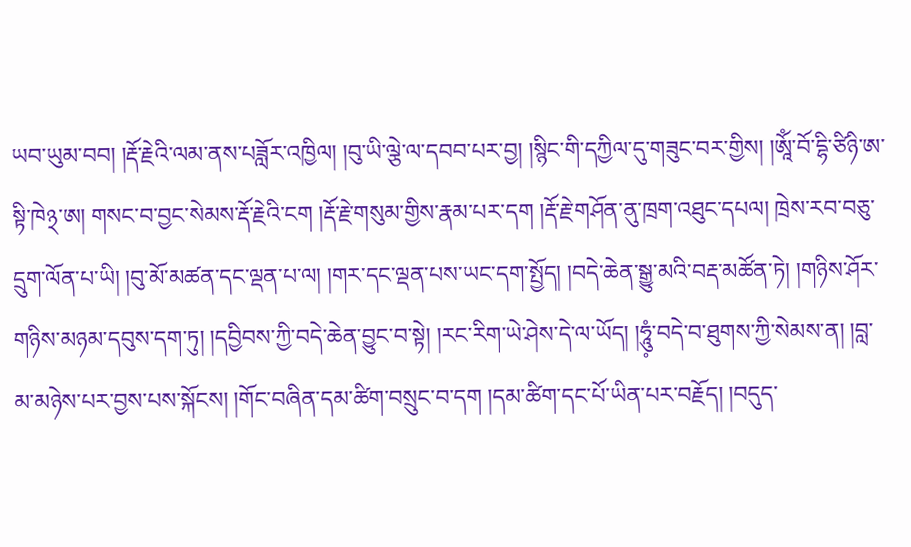ཡབ་ཡུམ་བབ། །རྡོ་རྗེའི་ལམ་ནས་པཟློར་འཁྱིལ། །བུ་ཡི་ལྕེ་ལ་དབབ་པར་བྱ། །སྙིང་གི་དཀྱིལ་དུ་གཟུང་བར་གྱིས། །ཨཱོཾ་བོ་དྷི་ཙིཉི་ཨ་སྟི་ཁེ྅་ཨ། གསང་བ་བྱང་སེམས་རྡོ་རྗེའི་ངག །རྡོ་རྗེ་གསུམ་གྱིས་རྣམ་པར་དག །རྡོ་རྗེ་གཤོན་ནུ་ཁྲག་འཐུང་དཔལ། ཁྲེས་རབ་བཅུ་དྲུག་ལོན་པ་ཡི། །བུ་མོ་མཚན་དང་ལྡན་པ་ལ། །གར་དང་ལྡན་པས་ཡང་དག་སྤྱོད། །བདེ་ཆེན་སྒྱུ་མའི་བརྡ་མཚོན་ཏེ། །གཉིས་ཤོར་གཉིས་མཉམ་དབུས་དག་ཏུ། །དབྱིབས་ཀྱི་བདེ་ཆེན་བྱུང་བ་སྟེ། །རང་རིག་ཡེ་ཤེས་དེ་ལ་ཡོད། །ཧཱུཾ༷་བདེ་བ་ཐུགས་ཀྱི་སེམས་ན། །བླ་མ་མཉེས་པར་བྱས་པས་སྐོངས། །གོང་བཞིན་དམ་ཚིག་བསྲུང་བ་དག །དམ་ཚིག་དང་པོ་ཡིན་པར་བརྗོད། །བདུད་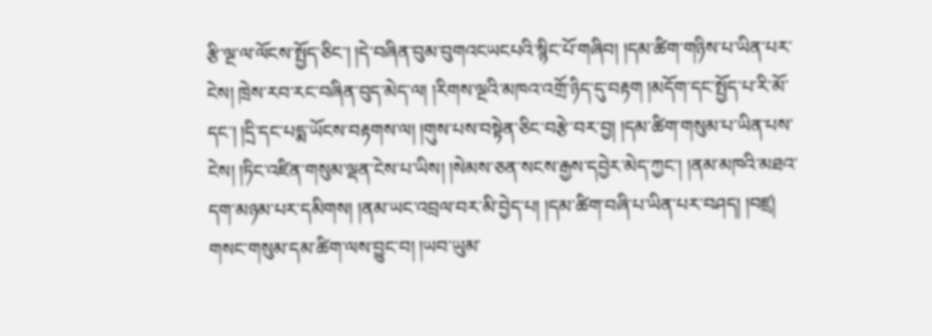རྩི་ལྔ་ལ་ལོངས་སྤྱོད་ཅིང་། །དེ་བཞིན་བུམ་བུགའངཡངཔའི་སྙིང་པོ་གཞིབ། །དམ་ཚིག་གཉིས་པ་ཡིན་པར་ངེས། ཁྲེས་རབ་རང་བཞིན་བུད་མེད་ལ། །རིགས་ལྔའི་མཁའ་འགྲོ་ཉིད་དུ་བརྟག །མདོག་དང་སྤྱོད་པ་རི་མོ་དང་། །དྲི་དང་པདྨ་ཡོངས་བརྟགས་ལ། །གུས་པས་བསྟེན་ཅིང་བརྩེ་བར་བྱ། །དམ་ཚིག་གསུམ་པ་ཡིན་པས་ངེས། །ཏིང་འཛིན་གསུམ་ལྡན་ངེས་པ་ཡིས། །སེམས་ཅན་སངས་རྒྱས་དབྱེར་མེད་ཀྱང་། །ནམ་མཁའི་མཐའ་དག་མཉམ་པར་དམིགས། །ནམ་ཡང་འབྲལ་བར་མི་བྱེད་པ། །དམ་ཚིག་བཞི་པ་ཡིན་པར་བཤད། །བཛྲ། གསང་གསུམ་དམ་ཚིག་ལས་བྱུང་བ། །ཡབ་ཡུམ་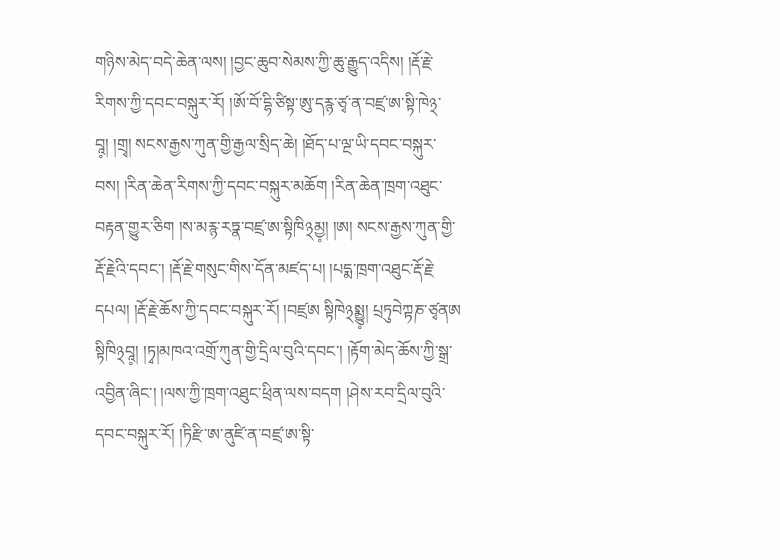གཉིས་མེད་བདེ་ཆེན་ལས། །བྱང་ཆུབ་སེམས་ཀྱི་ཆུ་རྒྱུད་འདིས། །རྡོ་རྗེ་རིགས་ཀྱི་དབང་བསྐུར་རོ། །ཨོ་བོ་དྷི་ཙིསྟ་ཨུ་དརྙ་ཙྭ་ན་བཛྲ་ཨ་སྟི་ཁེ྅་བཱ༷། །གྲྭ། སངས་རྒྱས་ཀུན་གྱི་རྒྱལ་སྲིད་ཆེ། །ཐོད་པ་ལྔ་ཡི་དབང་བསྐུར་བས། །རིན་ཆེན་རིགས་ཀྱི་དབང་བསྐུར་མཆོག །རིན་ཆེན་ཁྲག་འཐུང་བརྟན་གྱུར་ཅིག །ས་མརྙ་རཏྣ་བཛྲ་ཨ་སྟིཁི྅མྱ༷། །ཨ། སངས་རྒྱས་ཀུན་གྱི་རྡོ་རྗེའི་དབང་། །རྡོ་རྗེ་གསུང་གིས་དོན་མཛད་པ། །པདྨ་ཁྲག་འཐུང་རྡོ་རྗེ་དཔལ། །རྡོ་རྗེ་ཆོས་ཀྱི་དབང་བསྐུར་རོ། །བཛྲཨ སྟིཁེ྅སྨྱུ༷། པྲཏུབེཀྟཎ་ཙྭནཨ སྟིཁི྅བཱ༷། །ཏྭ།མཁའ་འགྲོ་ཀུན་གྱི་དྲིལ་བུའི་དབང་། །རྟོག་མེད་ཆོས་ཀྱི་སྒྲ་འབྱིན་ཞིང་། །ལས་ཀྱི་ཁྲག་འཐུང་ཕྲིན་ལས་བདག །ཤེས་རབ་དྲིལ་བུའི་དབང་བསྐུར་རོ། །ཏིརྫི་ཨ་ནུཛི་ན་བཛྲ་ཨ་སྟི་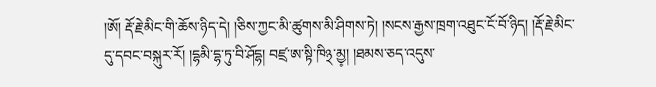།ཨོ། རྡོ་རྗེ་མིང་གི་ཆོས་ཉིད་དེ། །ཅིས་ཀྱང་མི་ཚུགས་མི་ཤིགས་ཏེ། །སངས་རྒྱས་ཁྲག་འཐུང་ངོ་བོ་ཉིད། །རྡོ་རྗེ་མིང་དུ་དབང་བསྐུར་རོ། །དྷམི་དྷ་ཏུ་བི་ཤོདྷ། བཛྲ་ཨ་སྟི་ཁི྅་མྱ༷། །ཐམས་ཅད་འདུས་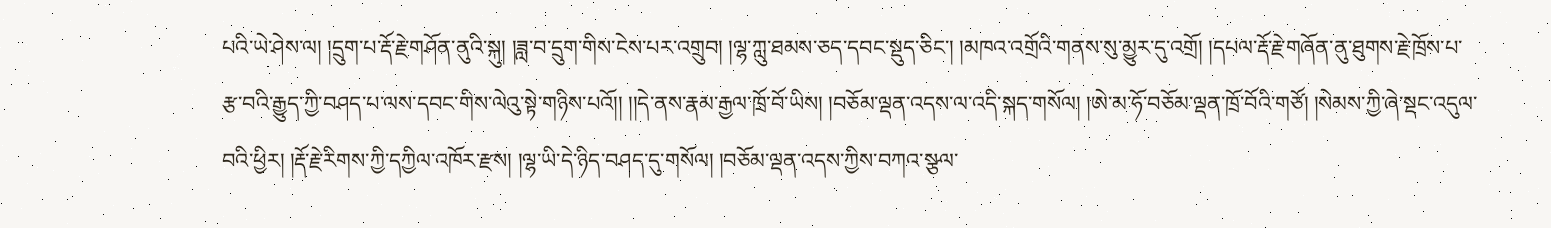པའི་ཡེ་ཤེས་ལ། །དྲུག་པ་རྡོ་རྗེ་གཤོན་ནུའི་སྐུ། །ཟླ་བ་དྲུག་གིས་ངེས་པར་འགྲུབ། །ལྷ་ཀླུ་ཐམས་ཅད་དབང་སྡུད་ཅིང་། །མཁའ་འགྲོའི་གནས་སུ་མྱུར་དུ་འགྲོ། །དཔལ་རྡོ་རྗེ་གཞོན་ནུ་ཐུགས་རྗེ་ཁྲོས་པ་རྩ་བའི་རྒྱུད་ཀྱི་བཤད་པ་ལས་དབང་གིས་ལེའུ་སྟེ་གཉིས་པའོ།། །།དེ་ནས་རྣམ་རྒྱལ་ཁྲོ་བོ་ཡིས། །བཅོམ་ལྡན་འདས་ལ་འདི་སྐད་གསོལ། །ཨེ་མ་ཧོ་བཅོམ་ལྡན་ཁྲོ་བོའི་གཙོ། །སེམས་ཀྱི་ཞེ་སྡང་འདུལ་བའི་ཕྱིར། །རྡོ་རྗེ་རིགས་ཀྱི་དཀྱིལ་འཁོར་རྫས། །ལྷ་ཡི་དེ་ཉིད་བཤད་དུ་གསོལ། །བཅོམ་ལྡན་འདས་ཀྱིས་བཀའ་སྩལ་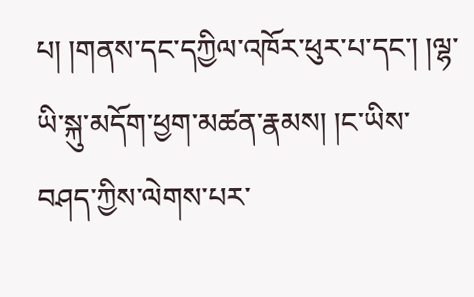པ། །གནས་དང་དཀྱིལ་འཁོར་ཕུར་པ་དང་། །ལྷ་ཡི་སྐུ་མདོག་ཕྱག་མཚན་རྣམས། །ང་ཡིས་བཤད་ཀྱིས་ལེགས་པར་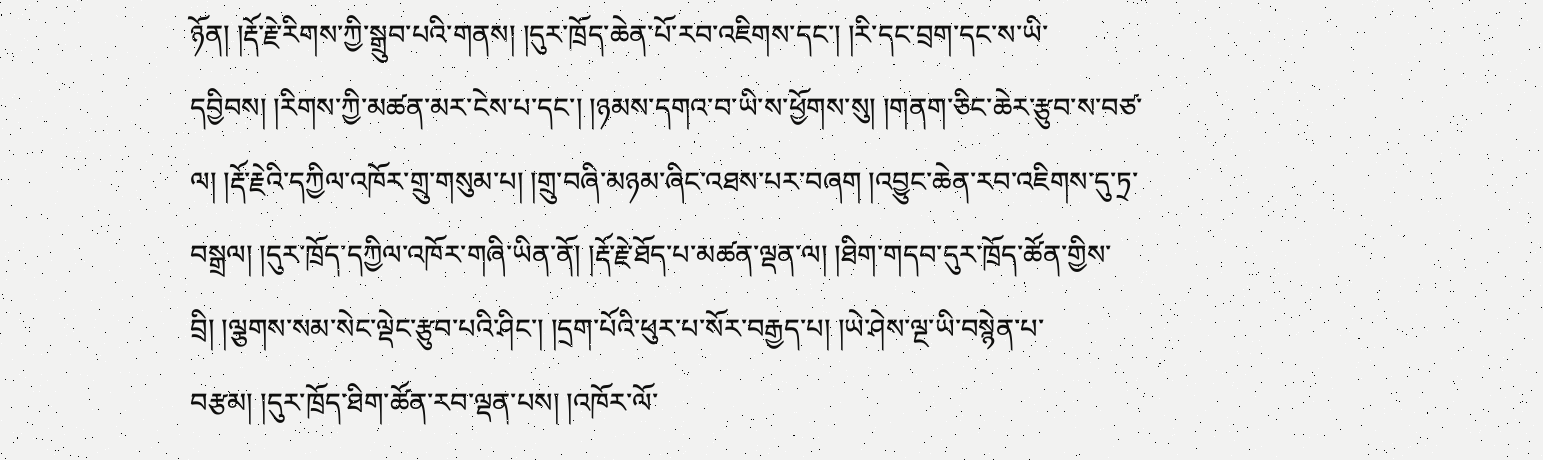ཉོན། །རྡོ་རྗེ་རིགས་ཀྱི་སྒྲུབ་པའི་གནས། །དུར་ཁྲོད་ཆེན་པོ་རབ་འཇིགས་དང་། །རི་དང་བྲག་དང་ས་ཡི་དབྱིབས། །རིགས་ཀྱི་མཚན་མར་ངེས་པ་དང་། །ཉམས་དགའ་བ་ཡི་ས་ཕྱོགས་སུ། །གནག་ཅིང་ཆེར་རྩུབ་ས་བཙ་ལ། །རྡོ་རྗེའི་དཀྱིལ་འཁོར་གྲུ་གསུམ་པ། །གྲུ་བཞི་མཉམ་ཞིང་འཐས་པར་བཞག །འབྱུང་ཆེན་རབ་འཇིགས་དུ་ཏྲ་བསྒྲལ། །དུར་ཁྲོད་དཀྱིལ་འཁོར་གཞི་ཡིན་ནོ། །རྡོ་རྗེ་ཐོད་པ་མཚན་ལྡན་ལ། །ཐིག་གདབ་དུར་ཁྲོད་ཚོན་གྱིས་བྲི། །ལྕགས་སམ་སེང་ལྡེང་རྩུབ་པའི་ཤིང་། །དྲག་པོའི་ཕུར་པ་སོར་བརྒྱད་པ། །ཡེ་ཤེས་ལྔ་ཡི་བསྙེན་པ་བརྩམ། །དུར་ཁྲོད་ཐིག་ཚོན་རབ་ལྡན་པས། །འཁོར་ལོ་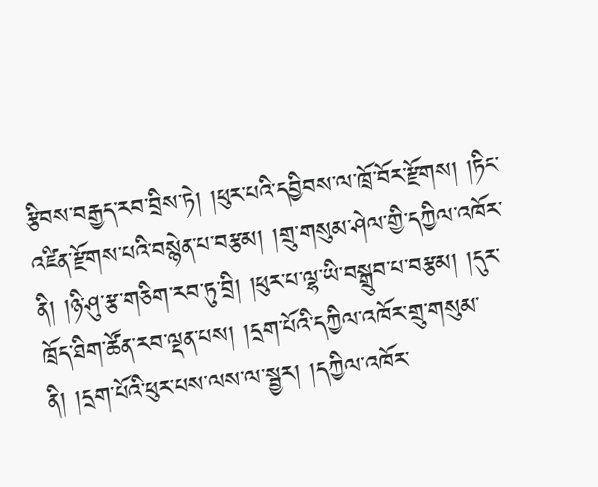རྩིབས་བརྒྱད་རབ་བྲིས་ཏེ། །ཕུར་པའི་དབྱིབས་ལ་ཁྲོ་བོར་རྫོགས། །ཏིང་འཛིན་རྫོགས་པའི་བསྙེན་པ་བརྩམ། །གྲུ་གསུམ་ཤེལ་གྱི་དཀྱིལ་འཁོར་ནི། །ཉི་ཤུ་རྩ་གཅིག་རབ་ཏུ་བྲི། །ཕུར་པ་ལྷ་ཡི་བསྒྲུབ་པ་བརྩམ། །དུར་ཁྲོད་ཐིག་ཚོན་རབ་ལྡན་པས། །དྲག་པོའི་དཀྱིལ་འཁོར་གྲུ་གསུམ་ནི། །དྲག་པོའི་ཕུར་པས་ལས་ལ་སྦྱར། །དཀྱིལ་འཁོར་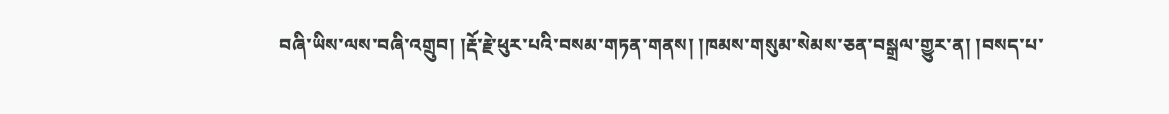བཞི་ཡིས་ལས་བཞི་འགྲུབ། །རྡོ་རྗེ་ཕུར་པའི་བསམ་གཏན་གནས། །ཁམས་གསུམ་སེམས་ཅན་བསྒྲལ་གྱུར་ན། །བསད་པ་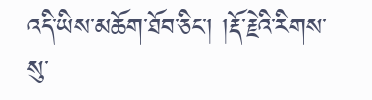འདི་ཡིས་མཆོག་ཐོབ་ཅིང་། །རྡོ་རྗེའི་རིགས་སུ་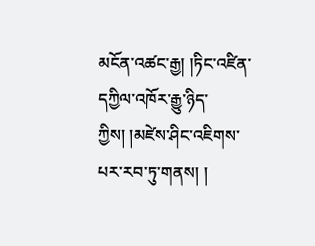མངོན་འཚང་རྒྱ། །ཏིང་འཛིན་དཀྱིལ་འཁོར་རྒྱུ་ཉིད་ཀྱིས། །མཛེས་ཤིང་འཇིགས་པར་རབ་ཏུ་གནས། །